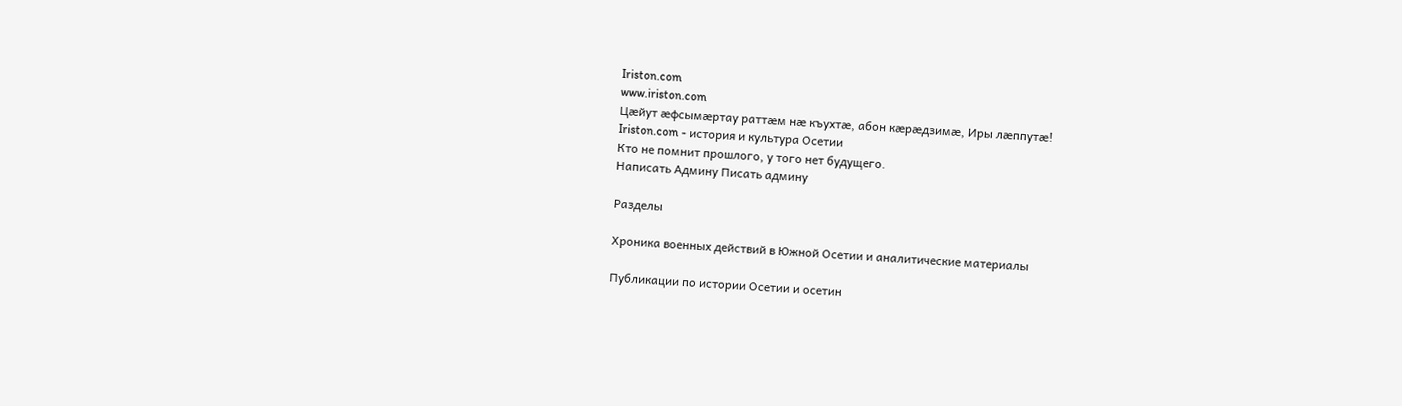Iriston.com
www.iriston.com
Цæйут æфсымæртау раттæм нæ къухтæ, абон кæрæдзимæ, Иры лæппутæ!
Iriston.com - история и культура Осетии
Кто не помнит прошлого, у того нет будущего.
Написать Админу Писать админу

Разделы

Хроника военных действий в Южной Осетии и аналитические материалы

Публикации по истории Осетии и осетин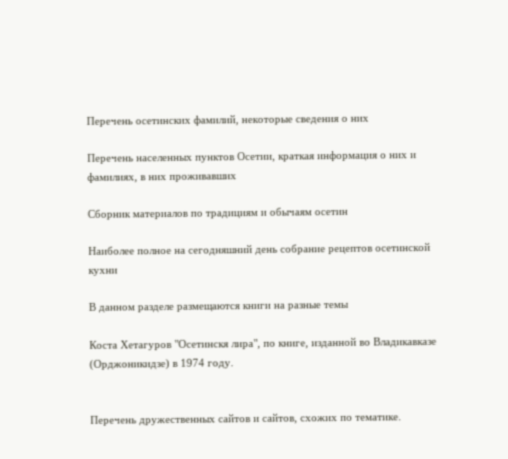Перечень осетинских фамилий, некоторые сведения о них

Перечень населенных пунктов Осетии, краткая информация о них и фамилиях, в них проживавших

Сборник материалов по традициям и обычаям осетин

Наиболее полное на сегодняшний день собрание рецептов осетинской кухни

В данном разделе размещаются книги на разные темы

Коста Хетагуров "Осетинскя лира", по книге, изданной во Владикавказе (Орджоникидзе) в 1974 году.


Перечень дружественных сайтов и сайтов, схожих по тематике.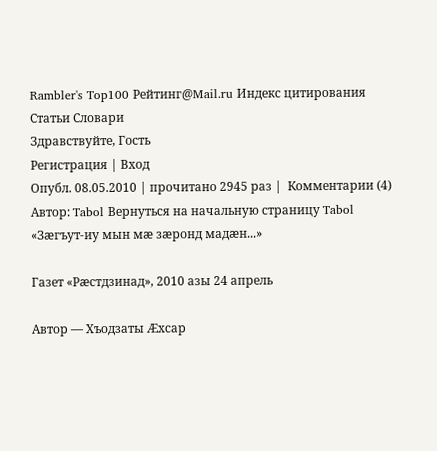Rambler's Top100 Рейтинг@Mail.ru Индекс цитирования
Статьи Словари
Здравствуйте, Гость
Регистрация | Вход
Опубл. 08.05.2010 | прочитано 2945 раз |  Комментарии (4)     Автор: Tabol Вернуться на начальную страницу Tabol
«Зæгъут-иу мын мæ зæронд мадæн...»

Газет «Рæстдзинад», 2010 азы 24 апрель

Автор — Хъодзаты Æхсар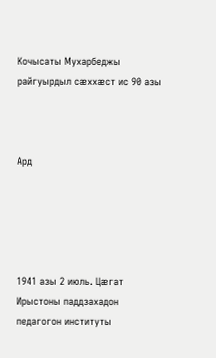Кочысаты Мухарбеджы райгуырдыл сæххæст ис 90 азы



Ард





1941 азы 2 июль. Цæгат Ирыстоны паддзахадон педагогон институты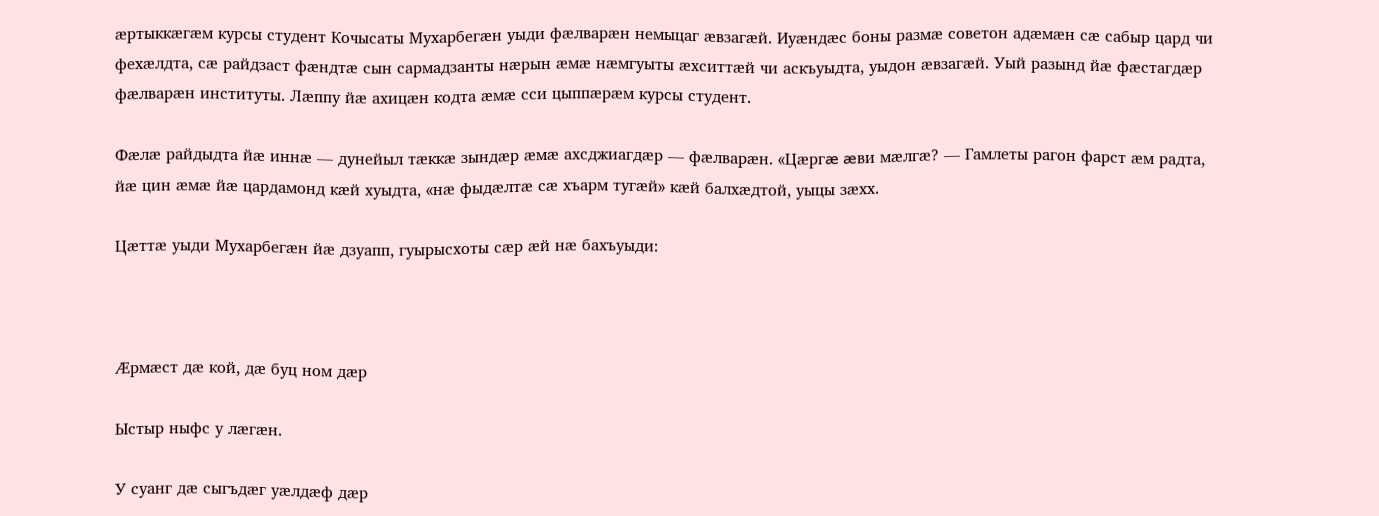æртыккæгæм курсы студент Кочысаты Мухарбегæн уыди фæлварæн немыцаг æвзагæй. Иуæндæс боны размæ советон адæмæн сæ сабыр цард чи фехæлдта, сæ райдзаст фæндтæ сын сармадзанты нæрын æмæ нæмгуыты æхситтæй чи аскъуыдта, уыдон æвзагæй. Уый разынд йæ фæстагдæр фæлварæн институты. Лæппу йæ ахицæн кодта æмæ сси цыппæрæм курсы студент.

Фæлæ райдыдта йæ иннæ — дунейыл тæккæ зындæр æмæ ахсджиагдæр — фæлварæн. «Цæргæ æви мæлгæ? — Гамлеты рагон фарст æм радта, йæ цин æмæ йæ цардамонд кæй хуыдта, «нæ фыдæлтæ сæ хъарм тугæй» кæй балхæдтой, уыцы зæхх.

Цæттæ уыди Мухарбегæн йæ дзуапп, гуырысхоты сæр æй нæ бахъуыди:



Æрмæст дæ кой, дæ буц ном дæр

Ыстыр ныфс у лæгæн.

У суанг дæ сыгъдæг уæлдæф дæр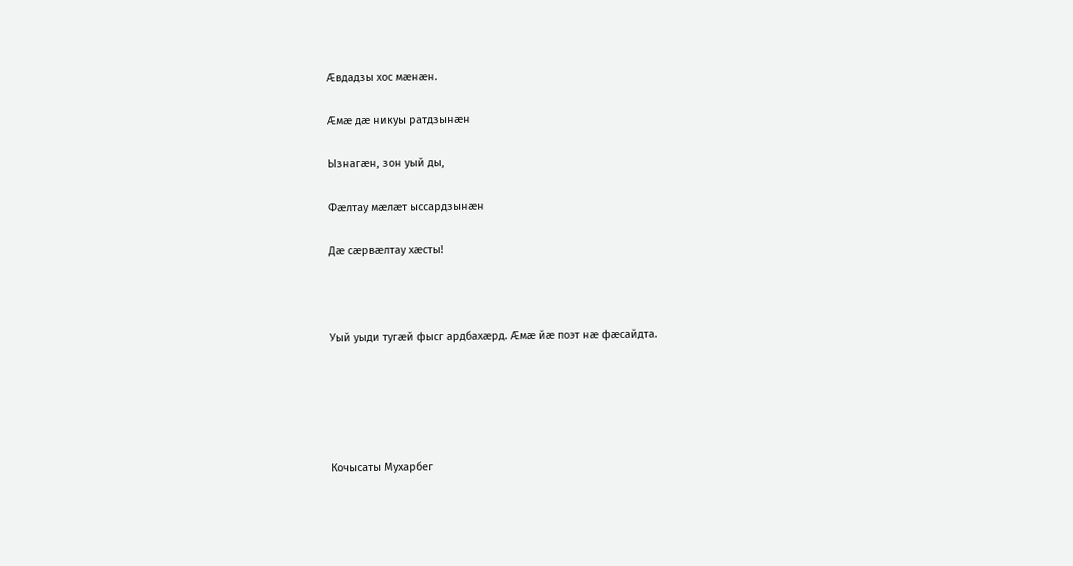Æвдадзы хос мæнæн.

Æмæ дæ никуы ратдзынæн

Ызнагæн, зон уый ды,

Фæлтау мæлæт ыссардзынæн

Дæ сæрвæлтау хæсты!



Уый уыди тугæй фысг ардбахæрд. Æмæ йæ поэт нæ фæсайдта.





Кочысаты Мухарбег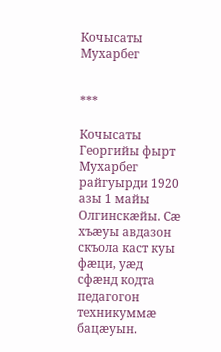Кочысаты Мухарбег


***

Кочысаты Георгийы фырт Мухарбег райгуырди 1920 азы 1 майы Олгинскæйы. Сæ хъæуы авдазон скъола каст куы фæци, уæд сфæнд кодта педагогон техникуммæ бацæуын.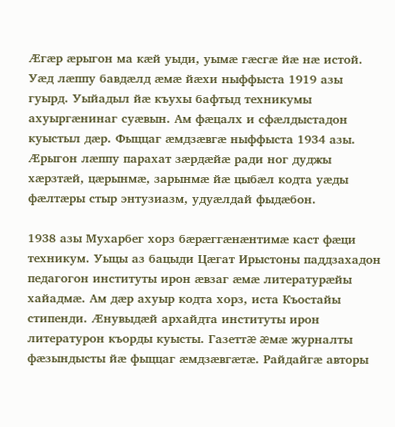Æгæр æрыгон ма кæй уыди, уымæ гæсгæ йæ нæ истой. Уæд лæппу бавдæлд æмæ йæхи ныффыста 1919 азы гуырд. Уыйадыл йæ къухы бафтыд техникумы ахуыргæнинаг суæвын. Ам фæцалх и сфæлдыстадон куыстыл дæр. Фыццаг æмдзæвгæ ныффыста 1934 азы. Æрыгон лæппу парахат зæрдæйæ ради ног дуджы хæрзтæй, цæрынмæ, зарынмæ йæ цыбæл кодта уæды фæлтæры стыр энтузиазм, удуæлдай фыдæбон.

1938 азы Мухарбег хорз бæрæггæнæнтимæ каст фæци техникум. Уыцы аз бацыди Цæгат Ирыстоны паддзахадон педагогон институты ирон æвзаг æмæ литературæйы хайадмæ. Ам дæр ахуыр кодта хорз, иста Къостайы стипенди. Æнувыдæй архайдта институты ирон литературон къорды куысты. Газеттæ æмæ журналты фæзындысты йæ фыццаг æмдзæвгæтæ. Райдайгæ авторы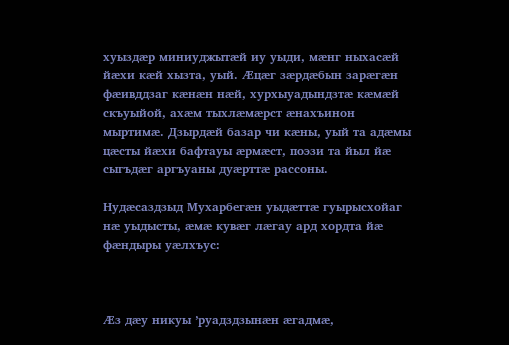хуыздæр миниуджытæй иу уыди, мæнг ныхасæй йæхи кæй хызта, уый. Æцæг зæрдæбын зарæгæн фæивддзаг кæнæн нæй, хурхыуадындзтæ кæмæй скъуыйой, ахæм тыхлæмæрст æнахъинон мыртимæ. Дзырдæй базар чи кæны, уый та адæмы цæсты йæхи бафтауы æрмæст, поэзи та йыл йæ сыгъдæг аргъуаны дуæрттæ рассоны.

Нудæсаздзыд Мухарбегæн уыдæттæ гуырысхойаг нæ уыдысты, æмæ кувæг лæгау ард хордта йæ фæндыры уæлхъус:



Æз дæу никуы ’руадздзынæн æгадмæ,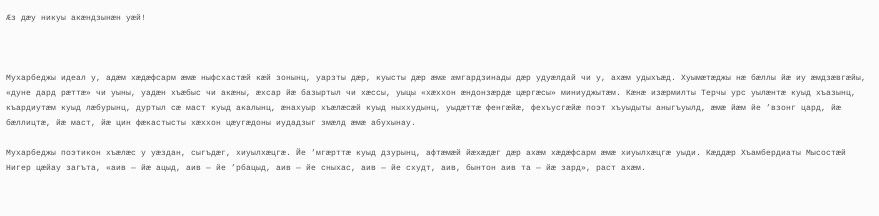Æз дæу никуы акæндзынæн уæй!



Мухарбеджы идеал у, адæм хæдæфсарм æмæ ныфсхастæй кæй зонынц, уарзты дæр, куысты дæр æмæ æмгардзинады дæр удуæлдай чи у, ахæм удыхъæд. Хуымæтæджы нæ бæллы йæ иу æмдзæвгæйы, «дуне дард рæттæ» чи уыны, уадæн хъæбыс чи акæны, æхсар йæ базыртыл чи хæссы, уыцы «хæххон æндонзæрдæ цæргæсы» миниуджытæм. Кæнæ изæрмилты Терчы урс уылæнтæ куыд хъазынц, къардиутæм куыд лæбурынц, дуртыл сæ маст куыд акалынц, æнахуыр хъæлæсæй куыд ныххудынц, уыдæттæ фенгæйæ, фехъусгæйæ поэт хъуыдыты аныгъуылд, æмæ йæм йе ’взонг цард, йæ бæллицтæ, йæ маст, йæ цин фæкастысты хæххон цæугæдоны иудадзыг змæлд æмæ абухынау.

Мухарбеджы поэтикон хъæлæс у уæздан, сыгъдæг, хиуылхæцгæ. Йе ’мгæрттæ куыд дзурынц, афтæмæй йæхæдæг дæр ахæм хæдæфсарм æмæ хиуылхæцгæ уыди. Кæддæр Хъамбердиаты Мысостæй Нигер цæйау загъта, «аив — йæ ацыд, аив — йе ’рбацыд, аив — йе сныхас, аив — йе схудт, аив, бынтон аив та — йæ зард», раст ахæм.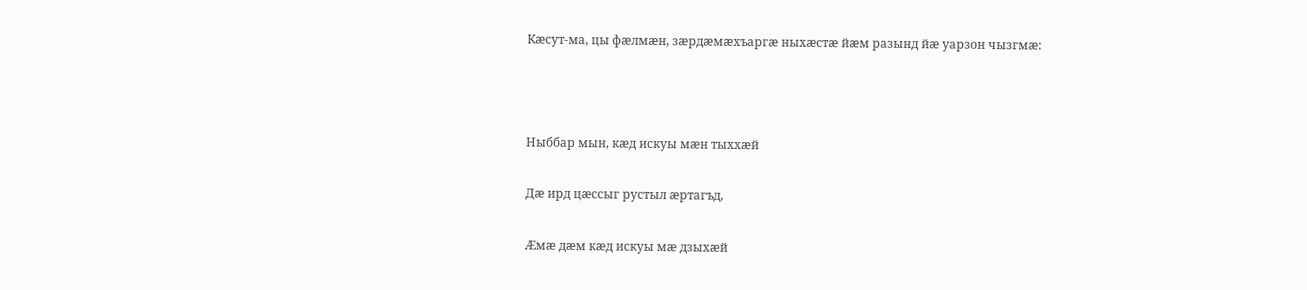Кæсут-ма, цы фæлмæн, зæрдæмæхъаргæ ныхæстæ йæм разынд йæ уарзон чызгмæ:



Ныббар мын, кæд искуы мæн тыххæй

Дæ ирд цæссыг рустыл æртагъд,

Æмæ дæм кæд искуы мæ дзыхæй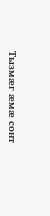Тызмæг æмæ сонт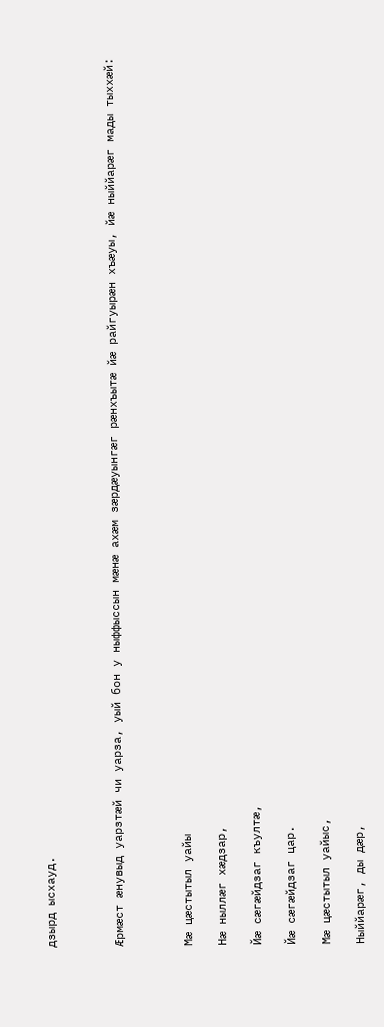дзырд ысхауд.



Æрмæст æнувыд уарзтæй чи уарза, уый бон у ныффыссын мæнæ ахæм зæрдæуынгæг рæнхъытæ йæ райгуырæн хъæуы, йæ ныййарæг мады тыххæй:



Мæ цæстытыл уайы

Нæ ныллæг хæдзар,

Йæ сæгæйдзаг къултæ,

Йæ сæгæйдзаг цар.

Мæ цæстытыл уайыс,

Ныййарæг, ды дæр,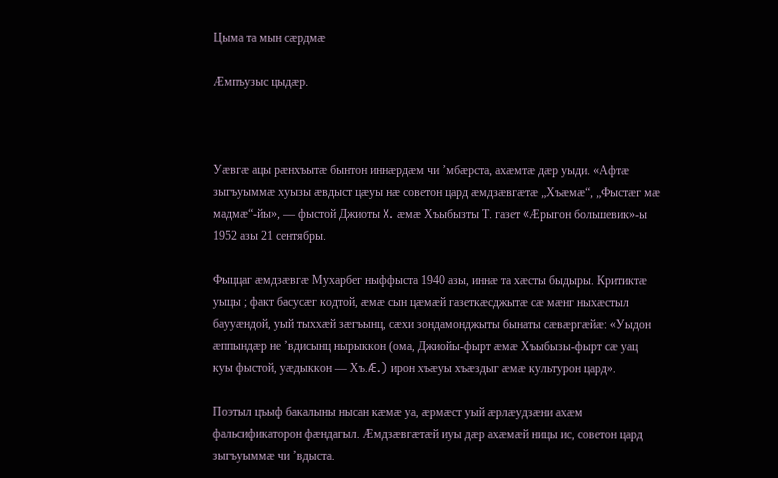Цыма та мын сæрдмæ

Æмпъузыс цыдæр.



Уæвгæ ацы рæнхъытæ бынтон иннæрдæм чи ’мбæрста, ахæмтæ дæр уыди. «Афтæ зыгъуыммæ хуызы æвдыст цæуы нæ советон цард æмдзæвгæтæ „Хъæмæ“, „Фыстæг мæ мадмæ“-йы», — фыстой Джиоты X. æмæ Хъыбызты Т. газет «Æрыгон большевик»-ы 1952 азы 21 сентябры.

Фыццаг æмдзæвгæ Мухарбег ныффыста 1940 азы, иннæ та хæсты быдыры. Критиктæ уыцы ; факт басусæг кодтой, æмæ сын цæмæй газеткæсджытæ сæ мæнг ныхæстыл баууæндой, уый тыххæй зæгъынц, сæхи зондамонджыты бынаты сæвæргæйæ: «Уыдон æппындæр не ’вдисынц нырыккон (ома, Джиойы-фырт æмæ Хъыбызы-фырт сæ уац куы фыстой, уæдыккон — Хъ.Æ.) ирон хъæуы хъæздыг æмæ культурон цард».

Поэтыл цъыф бакалыны нысан кæмæ уа, æрмæст уый æрлæудзæни ахæм фальсификаторон фæндагыл. Æмдзæвгæтæй иуы дæр ахæмæй ницы ис, советон цард зыгъуыммæ чи ’вдыста.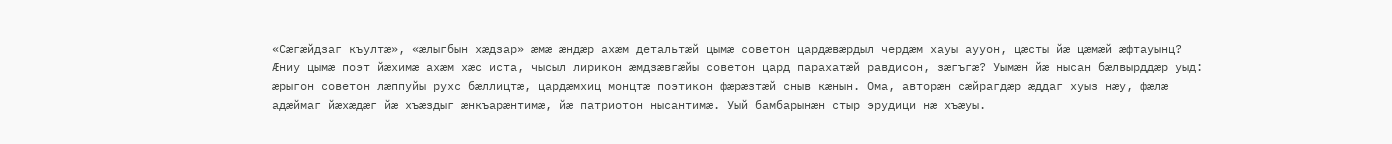«Сæгæйдзаг къултæ», «æлыгбын хæдзар» æмæ æндæр ахæм детальтæй цымæ советон цардæвæрдыл чердæм хауы аууон, цæсты йæ цæмæй æфтауынц? Æниу цымæ поэт йæхимæ ахæм хæс иста, чысыл лирикон æмдзæвгæйы советон цард парахатæй равдисон, зæгъгæ? Уымæн йæ нысан бæлвырддæр уыд: æрыгон советон лæппуйы рухс бæллицтæ, цардæмхиц монцтæ поэтикон фæрæзтæй сныв кæнын. Ома, авторæн сæйрагдæр æддаг хуыз нæу, фæлæ адæймаг йæхæдæг йæ хъæздыг æнкъарæнтимæ, йæ патриотон нысантимæ. Уый бамбарынæн стыр эрудици нæ хъæуы.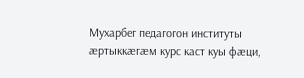Мухарбег педагогон институты æртыккæгæм курс каст куы фæци,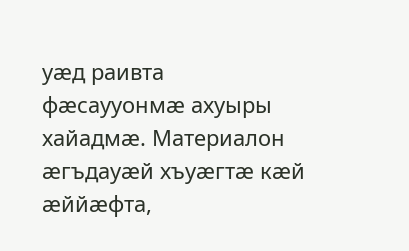уæд раивта фæсаууонмæ ахуыры хайадмæ. Материалон æгъдауæй хъуæгтæ кæй æййæфта,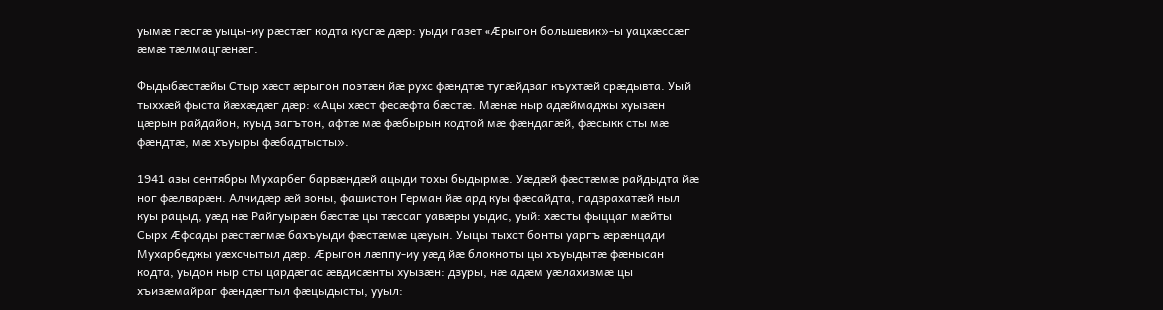уымæ гæсгæ уыцы-иу рæстæг кодта кусгæ дæр: уыди газет «Æрыгон большевик»-ы уацхæссæг æмæ тæлмацгæнæг.

Фыдыбæстæйы Стыр хæст æрыгон поэтæн йæ рухс фæндтæ тугæйдзаг къухтæй срæдывта. Уый тыххæй фыста йæхæдæг дæр: «Ацы хæст фесæфта бæстæ. Мæнæ ныр адæймаджы хуызæн цæрын райдайон, куыд загътон, афтæ мæ фæбырын кодтой мæ фæндагæй, фæсыкк сты мæ фæндтæ, мæ хъуыры фæбадтысты».

1941 азы сентябры Мухарбег барвæндæй ацыди тохы быдырмæ. Уæдæй фæстæмæ райдыдта йæ ног фæлварæн. Алчидæр æй зоны, фашистон Герман йæ ард куы фæсайдта, гадзрахатæй ныл куы рацыд, уæд нæ Райгуырæн бæстæ цы тæссаг уавæры уыдис, уый: хæсты фыццаг мæйты Сырх Æфсады рæстæгмæ бахъуыди фæстæмæ цæуын. Уыцы тыхст бонты уаргъ æрæнцади Мухарбеджы уæхсчытыл дæр. Æрыгон лæппу-иу уæд йæ блокноты цы хъуыдытæ фæнысан кодта, уыдон ныр сты цардæгас æвдисæнты хуызæн: дзуры, нæ адæм уæлахизмæ цы хъизæмайраг фæндæгтыл фæцыдысты, ууыл: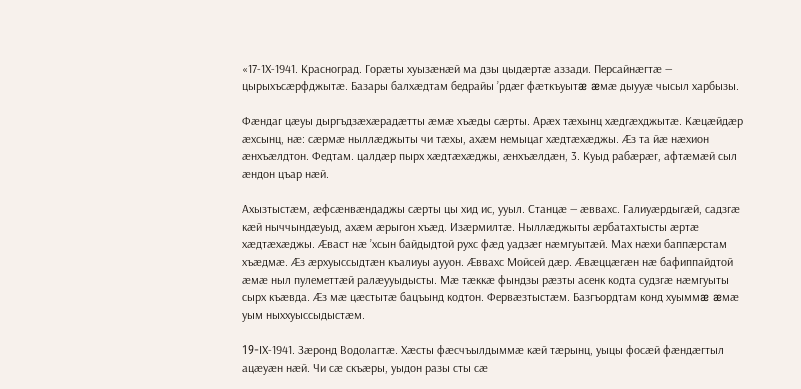«17-1Х-1941. Красноград. Горæты хуызæнæй ма дзы цыдæртæ аззади. Персайнæгтæ — цырыхъсæрфджытæ. Базары балхæдтам бедрайы ’рдæг фæткъуытæ æмæ дыууæ чысыл харбызы.

Фæндаг цæуы дыргъдзæхæрадæтты æмæ хъæды сæрты. Арæх тæхынц хæдгæхджытæ. Кæцæйдæр æхсынц, нæ: сæрмæ ныллæджыты чи тæхы, ахæм немыцаг хæдтæхæджы. Æз та йæ нæхион æнхъæлдтон. Федтам. цалдæр пырх хæдтæхæджы, æнхъæлдæн, 3. Куыд рабæрæг, афтæмæй сыл æндон цъар нæй.

Ахызтыстæм, æфсæнвæндаджы сæрты цы хид ис, ууыл. Станцæ — æввахс. Галиуæрдыгæй, садзгæ кæй ныччындæуыд, ахæм æрыгон хъæд. Изæрмилтæ. Ныллæджыты æрбатахтысты æртæ хæдтæхæджы. Æваст нæ ’хсын байдыдтой рухс фæд уадзæг нæмгуытæй. Мах нæхи баппæрстам хъæдмæ. Æз æрхуыссыдтæн къалиуы аууон. Æввахс Мойсей дæр. Æвæццæгæн нæ бафиппайдтой æмæ ныл пулеметтæй ралæууыдысты. Мæ тæккæ фындзы рæзты асенк кодта судзгæ нæмгуыты сырх къæвда. Æз мæ цæстытæ бацъынд кодтон. Фервæзтыстæм. Базгъордтам конд хуыммæ æмæ уым ныххуыссыдыстæм.

19-IХ-1941. Зæронд Водолагтæ. Хæсты фæсчъылдыммæ кæй тæрынц, уыцы фосæй фæндæгтыл ацæуæн нæй. Чи сæ скъæры, уыдон разы сты сæ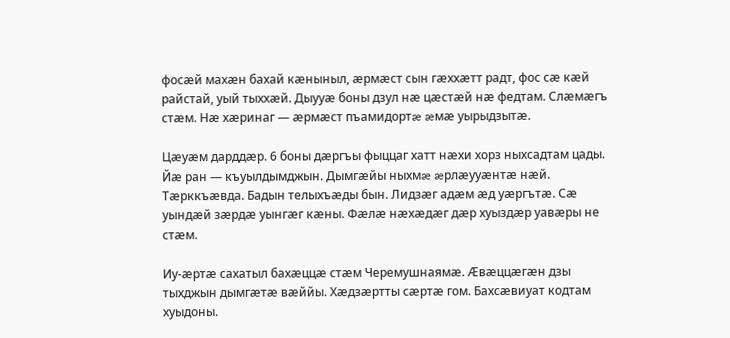фосæй махæн бахай кæныныл, æрмæст сын гæххæтт радт, фос сæ кæй райстай, уый тыххæй. Дыууæ боны дзул нæ цæстæй нæ федтам. Слæмæгъ стæм. Нæ хæринаг — æрмæст пъамидортæ æмæ уырыдзытæ.

Цæуæм дарддæр. 6 боны дæргъы фыццаг хатт нæхи хорз ныхсадтам цады. Йæ ран — къуылдымджын. Дымгæйы ныхмæ æрлæууæнтæ нæй. Тæрккъæвда. Бадын телыхъæды бын. Лидзæг адæм æд уæргътæ. Сæ уындæй зæрдæ уынгæг кæны. Фæлæ нæхæдæг дæр хуыздæр уавæры не стæм.

Иу-æртæ сахатыл бахæццæ стæм Черемушнаямæ. Æвæццæгæн дзы тыхджын дымгæтæ вæййы. Хæдзæртты сæртæ гом. Бахсæвиуат кодтам хуыдоны.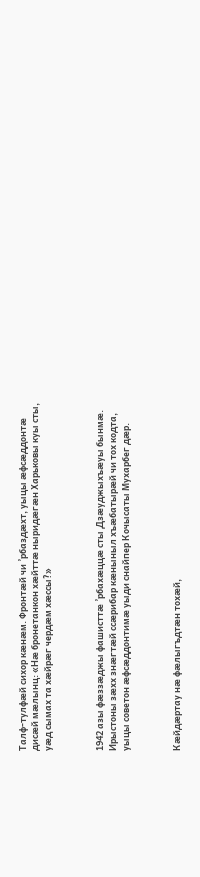Талф-тулфæй сихор кæнæм. Фронтæй чи ’рбаздæхт, уыцы æфсæддонтæ дисæй мæлынц: «Нæ бронетанкон хæйттæ ныридæгæн Харьковы куы сты, уæд сымах та хæйрæг чердæм хæссы?»



1942 азы фæззæджы фашисттæ ’рбахæццæ сты Дзæуджыхъæуы бынмæ. Ирыстоны зæхх знæгтæй ссæрибар кæныныл хъæбатырæй чи тох кодта, уыцы советон æфсæддонтимæ уыди снайпер Кочысаты Мухарбег дæр.



Кæйдæртау нæ фæлыгъдтæн тохæй,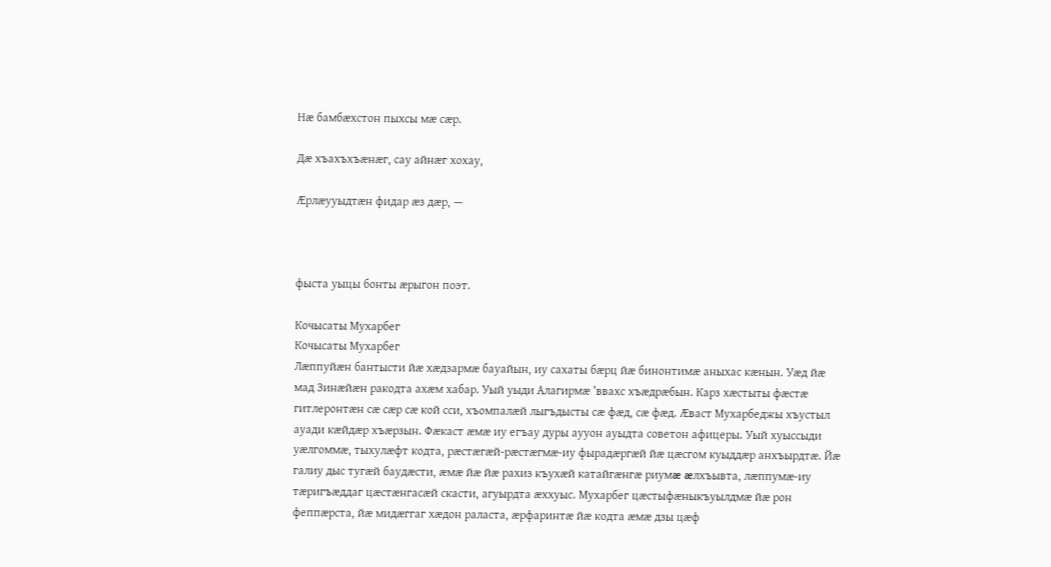Нæ бамбæхстон пыхсы мæ сæр.

Дæ хъахъхъæнæг, сау айнæг хохау,

Æрлæууыдтæн фидар æз дæр, —



фыста уыцы бонты æрыгон поэт.

Кочысаты Мухарбег
Кочысаты Мухарбег
Лæппуйæн бантысти йæ хæдзармæ бауайын, иу сахаты бæрц йæ бинонтимæ аныхас кæнын. Уæд йæ мад Зинæйæн ракодта ахæм хабар. Уый уыди Алагирмæ ’ввахс хъæдрæбын. Карз хæстыты фæстæ гитлеронтæн сæ сæр сæ кой сси, хъомпалæй лыгъдысты сæ фæд, сæ фæд. Æваст Мухарбеджы хъустыл ауади кæйдæр хъæрзын. Фæкаст æмæ иу егъау дуры аууон ауыдта советон афицеры. Уый хуыссыди уæлгоммæ, тыхулæфт кодта, рæстæгæй-рæстæгмæ-иу фырадæргæй йæ цæсгом куыддæр анхъырдтæ. Йæ галиу дыс тугæй баудæсти, æмæ йæ йæ рахиз къухæй катайгæнгæ риумæ æлхъывта, лæппумæ-иу тæригъæддаг цæстæнгасæй скасти, агуырдта æххуыс. Мухарбег цæстыфæныкъуылдмæ йæ рон феппæрста, йæ мидæггаг хæдон раласта, æрфаринтæ йæ кодта æмæ дзы цæф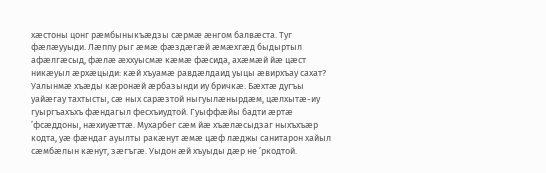хæстоны цонг рæмбыныкъæдзы сæрмæ æнгом балвæста. Туг фæлæууыди. Лæппу рыг æмæ фæздæгæй æмæхгæд быдыртыл афæлгæсыд, фæлæ æххуысмæ кæмæ фæсида, ахæмæй йæ цæст никæуыл æрхæцыди: кæй хъуамæ равдæлдаид уыцы æвирхъау сахат? Уалынмæ хъæды кæронæй æрбазынди иу бричкæ. Бæхтæ дугъы уайæгау тахтысты, сæ ных сарæзтой ныгуылæнырдæм, цæлхытæ-иу гуыргъахъхъ фæндагыл фесхъиудтой. Гуыффæйы бадти æртæ ’фсæддоны, нæхиуæттæ. Мухарбег сæм йæ хъæлæсыдзаг ныхъхъæр кодта, уæ фæндаг ауылты ракæнут æмæ цæф лæджы санитарон хайыл сæмбæлын кæнут, зæгъгæ. Уыдон æй хъуыды дæр не ’ркодтой.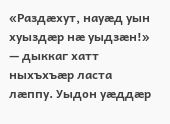«Раздæхут, науæд уын хуыздæр нæ уыдзæн!» — дыккаг хатт ныхъхъæр ласта лæппу. Уыдон уæддæр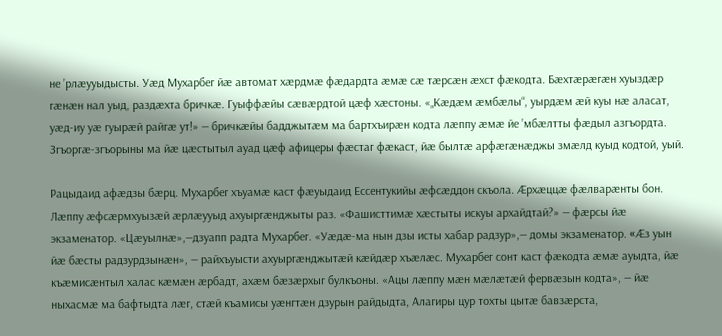не ’рлæууыдысты. Уæд Мухарбег йæ автомат хæрдмæ фæдардта æмæ сæ тæрсæн æхст фæкодта. Бæхтæрæгæн хуыздæр гæнæн нал уыд, раздæхта бричкæ. Гуыффæйы сæвæрдтой цæф хæстоны. «„Кæдæм æмбæлы“, уырдæм æй куы нæ аласат, уæд-иу уæ гуырæй райгæ ут!» — бричкæйы бадджытæм ма бартхъирæн кодта лæппу æмæ йе ’мбæлтты фæдыл азгъордта. Згъоргæ-згъорыны ма йæ цæстытыл ауад цæф афицеры фæстаг фæкаст, йæ былтæ арфæгæнæджы змæлд куыд кодтой, уый.

Рацыдаид афæдзы бæрц. Мухарбег хъуамæ каст фæуыдаид Ессентукийы æфсæддон скъола. Æрхæццæ фæлварæнты бон. Лæппу æфсæрмхуызæй æрлæууыд ахуыргæнджыты раз. «Фашисттимæ хæстыты искуы архайдтай?» — фæрсы йæ экзаменатор. «Цæуылнæ»,—дзуапп радта Мухарбег. «Уæдæ-ма нын дзы исты хабар радзур»,— домы экзаменатор. «Æз уын йæ бæсты радзурдзынæн», — райхъуысти ахуыргæнджытæй кæйдæр хъæлæс. Мухарбег сонт каст фæкодта æмæ ауыдта, йæ къæмисæнтыл халас кæмæн æрбадт, ахæм бæзæрхыг булкъоны. «Ацы лæппу мæн мæлæтæй фервæзын кодта», — йæ ныхасмæ ма бафтыдта лæг, стæй къамисы уæнгтæн дзурын райдыдта, Алагиры цур тохты цытæ бавзæрста,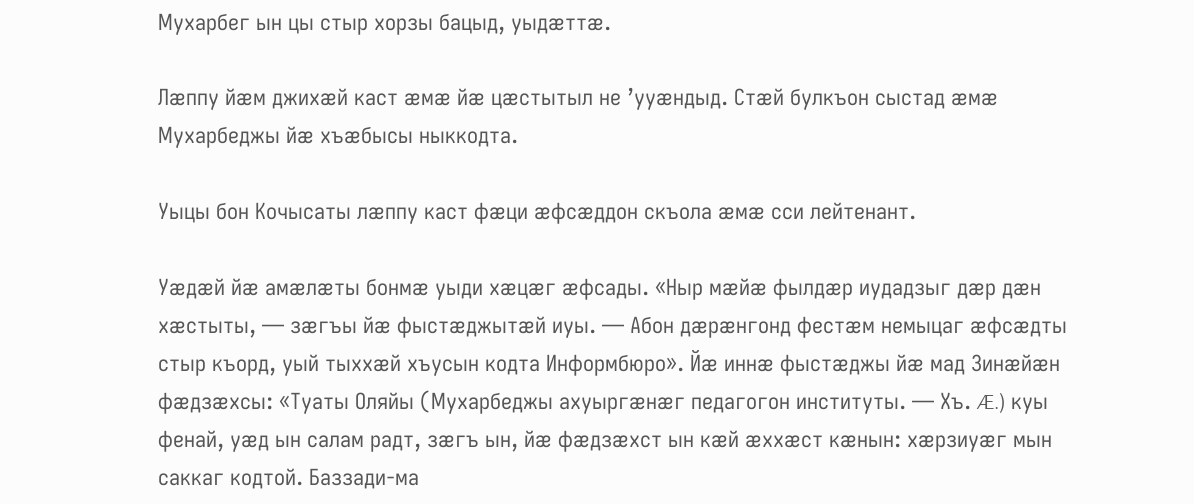Мухарбег ын цы стыр хорзы бацыд, уыдæттæ.

Лæппу йæм джихæй каст æмæ йæ цæстытыл не ’ууæндыд. Стæй булкъон сыстад æмæ Мухарбеджы йæ хъæбысы ныккодта.

Уыцы бон Кочысаты лæппу каст фæци æфсæддон скъола æмæ сси лейтенант.

Уæдæй йæ амæлæты бонмæ уыди хæцæг æфсады. «Ныр мæйæ фылдæр иудадзыг дæр дæн хæстыты, — зæгъы йæ фыстæджытæй иуы. — Абон дæрæнгонд фестæм немыцаг æфсæдты стыр къорд, уый тыххæй хъусын кодта Информбюро». Йæ иннæ фыстæджы йæ мад Зинæйæн фæдзæхсы: «Туаты Оляйы (Мухарбеджы ахуыргæнæг педагогон институты. — Хъ. Æ.) куы фенай, уæд ын салам радт, зæгъ ын, йæ фæдзæхст ын кæй æххæст кæнын: хæрзиуæг мын саккаг кодтой. Баззади-ма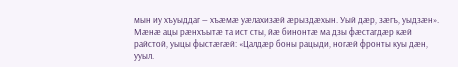мын иу хъуыддаг — хъæмæ уæлахизæй æрыздæхын. Уый дæр, зæгъ, уыдзæн». Мæнæ ацы рæнхъытæ та ист сты, йæ бинонтæ ма дзы фæстагдæр кæй райстой, уыцы фыстæгæй: «Цалдæр боны рацыди, ногæй фронты куы дæн, ууыл.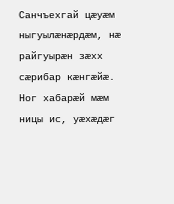Санчъехгай цæуæм ныгуылæнæрдæм, нæ райгуырæн зæхх сæрибар кæнгæйæ. Ног хабарæй мæм ницы ис, уæхæдæг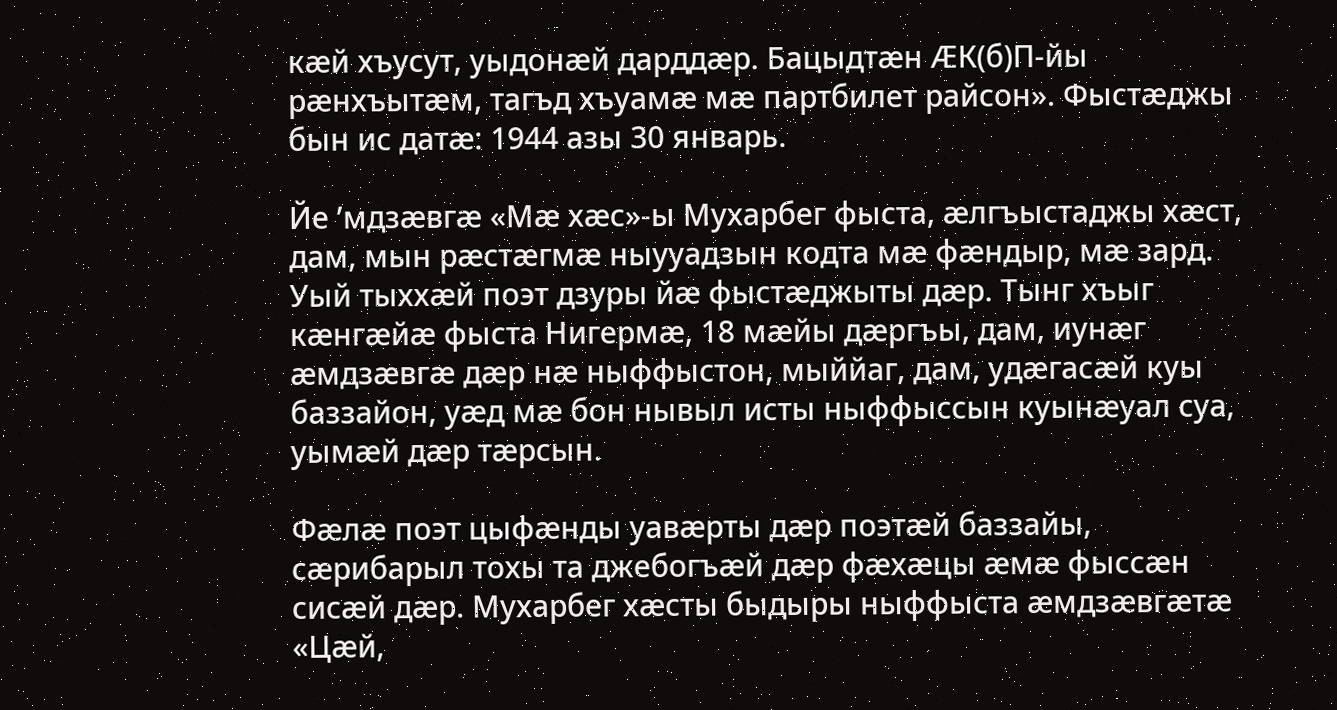кæй хъусут, уыдонæй дарддæр. Бацыдтæн ÆК(б)П-йы рæнхъытæм, тагъд хъуамæ мæ партбилет райсон». Фыстæджы бын ис датæ: 1944 азы 30 январь.

Йе ’мдзæвгæ «Мæ хæс»-ы Мухарбег фыста, æлгъыстаджы хæст, дам, мын рæстæгмæ ныууадзын кодта мæ фæндыр, мæ зард. Уый тыххæй поэт дзуры йæ фыстæджыты дæр. Тынг хъыг кæнгæйæ фыста Нигермæ, 18 мæйы дæргъы, дам, иунæг æмдзæвгæ дæр нæ ныффыстон, мыййаг, дам, удæгасæй куы баззайон, уæд мæ бон нывыл исты ныффыссын куынæуал суа, уымæй дæр тæрсын.

Фæлæ поэт цыфæнды уавæрты дæр поэтæй баззайы, сæрибарыл тохы та джебогъæй дæр фæхæцы æмæ фыссæн сисæй дæр. Мухарбег хæсты быдыры ныффыста æмдзæвгæтæ «Цæй,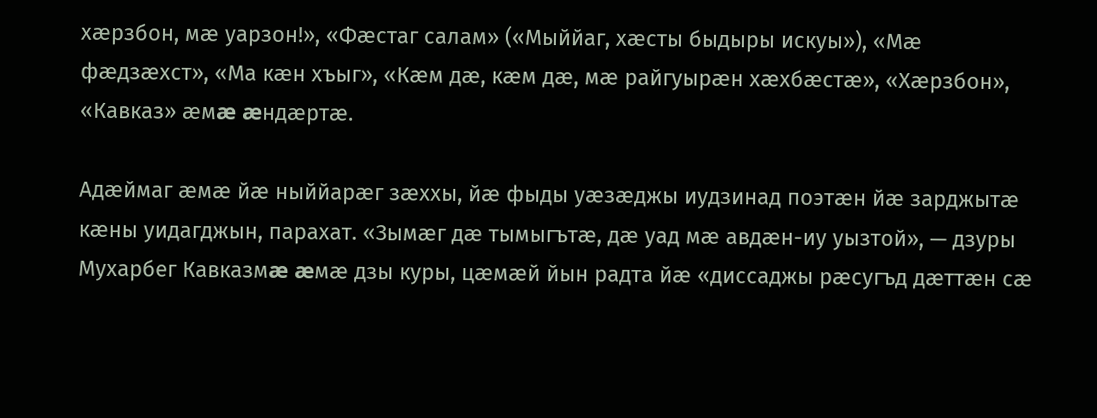хæрзбон, мæ уарзон!», «Фæстаг салам» («Мыййаг, хæсты быдыры искуы»), «Мæ фæдзæхст», «Ма кæн хъыг», «Кæм дæ, кæм дæ, мæ райгуырæн хæхбæстæ», «Хæрзбон», «Кавказ» æмæ æндæртæ.

Адæймаг æмæ йæ ныййарæг зæххы, йæ фыды уæзæджы иудзинад поэтæн йæ зарджытæ кæны уидагджын, парахат. «Зымæг дæ тымыгътæ, дæ уад мæ авдæн-иу уызтой», — дзуры Мухарбег Кавказмæ æмæ дзы куры, цæмæй йын радта йæ «диссаджы рæсугъд дæттæн сæ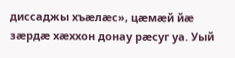диссаджы хъæлæс», цæмæй йæ зæрдæ хæххон донау рæсуг уа. Уый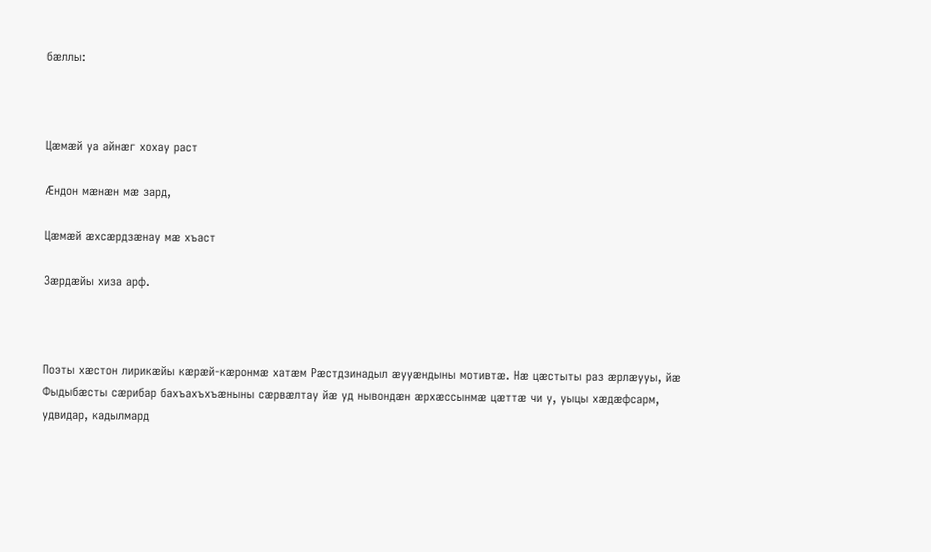бæллы:



Цæмæй уа айнæг хохау раст

Æндон мæнæн мæ зард,

Цæмæй æхсæрдзæнау мæ хъаст

Зæрдæйы хиза арф.



Поэты хæстон лирикæйы кæрæй-кæронмæ хатæм Рæстдзинадыл æууæндыны мотивтæ. Нæ цæстыты раз æрлæууы, йæ Фыдыбæсты сæрибар бахъахъхъæныны сæрвæлтау йæ уд нывондæн æрхæссынмæ цæттæ чи у, уыцы хæдæфсарм, удвидар, кадылмард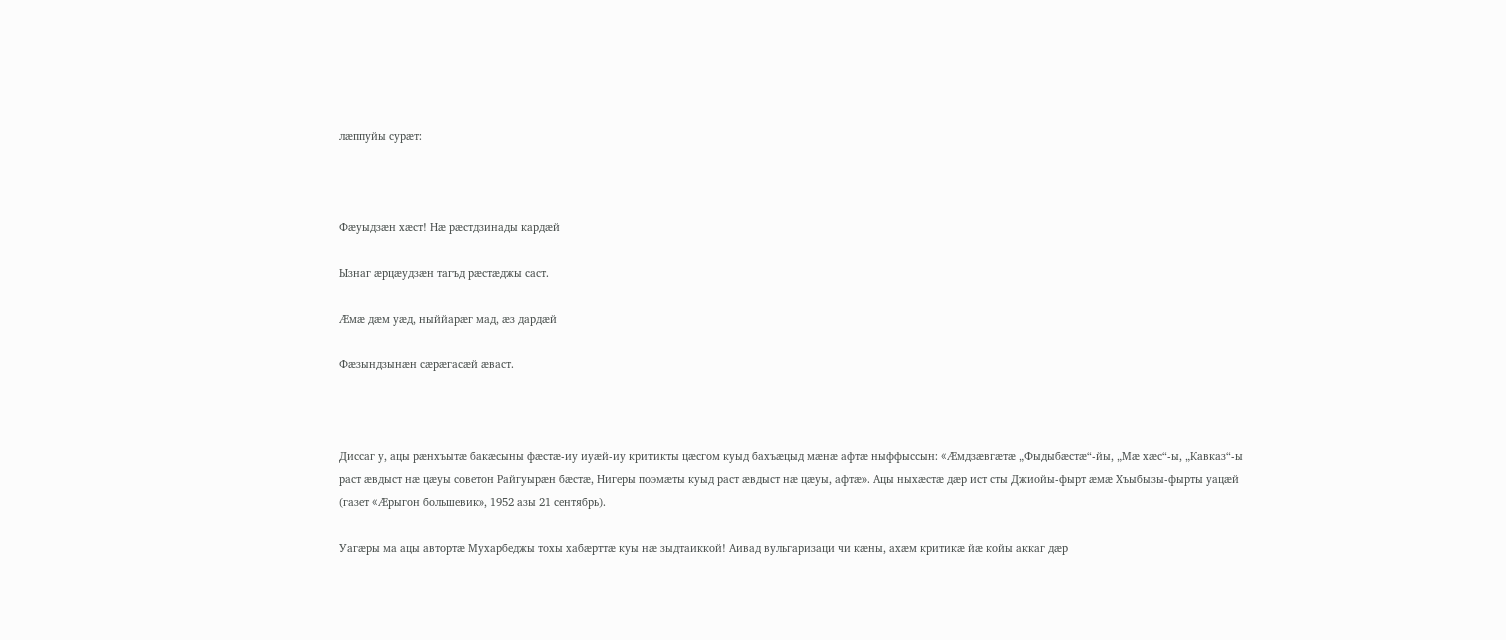лæппуйы сурæт:



Фæуыдзæн хæст! Нæ рæстдзинады кардæй

Ызнаг æрцæудзæн тагъд рæстæджы саст.

Æмæ дæм уæд, ныййарæг мад, æз дардæй

Фæзындзынæн сæрæгасæй æваст.



Диссаг у, ацы рæнхъытæ бакæсыны фæстæ-иу иуæй-иу критикты цæсгом куыд бахъæцыд мæнæ афтæ ныффыссын: «Æмдзæвгæтæ „Фыдыбæстæ“-йы, „Мæ хæс“-ы, „Кавказ“-ы раст æвдыст нæ цæуы советон Райгуырæн бæстæ, Нигеры поэмæты куыд раст æвдыст нæ цæуы, афтæ». Ацы ныхæстæ дæр ист сты Джиойы-фырт æмæ Хъыбызы-фырты уацæй (газет «Æрыгон большевик», 1952 азы 21 сентябрь).

Уагæры ма ацы автортæ Мухарбеджы тохы хабæрттæ куы нæ зыдтаиккой! Аивад вульгаризаци чи кæны, ахæм критикæ йæ койы аккаг дæр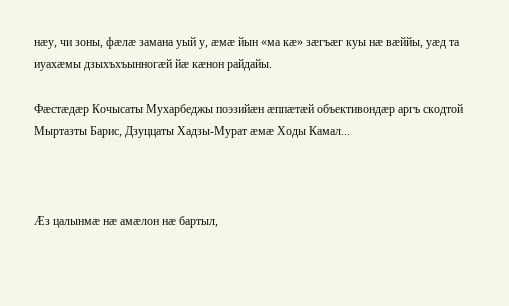нæу, чи зоны, фæлæ замана уый у, æмæ йын «ма кæ» зæгъæг куы нæ вæййы, уæд та иуахæмы дзыхъхъынногæй йæ кæнон райдайы.

Фæстæдæр Кочысаты Мухарбеджы поэзийæн æппæтæй объективондæр аргъ скодтой Мыртазты Барис, Дзуццаты Хадзы-Мурат æмæ Ходы Камал...



Æз цалынмæ нæ амæлон нæ бартыл,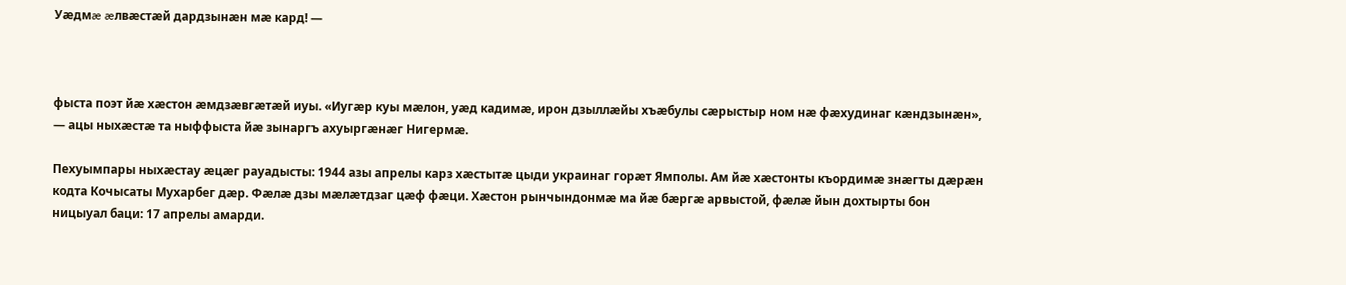Уæдмæ æлвæстæй дардзынæн мæ кард! —



фыста поэт йæ хæстон æмдзæвгæтæй иуы. «Иугæр куы мæлон, уæд кадимæ, ирон дзыллæйы хъæбулы сæрыстыр ном нæ фæхудинаг кæндзынæн», — ацы ныхæстæ та ныффыста йæ зынаргъ ахуыргæнæг Нигермæ.

Пехуымпары ныхæстау æцæг рауадысты: 1944 азы апрелы карз хæстытæ цыди украинаг горæт Ямполы. Ам йæ хæстонты къордимæ знæгты дæрæн кодта Кочысаты Мухарбег дæр. Фæлæ дзы мæлæтдзаг цæф фæци. Хæстон рынчындонмæ ма йæ бæргæ арвыстой, фæлæ йын дохтырты бон ницыуал баци: 17 апрелы амарди.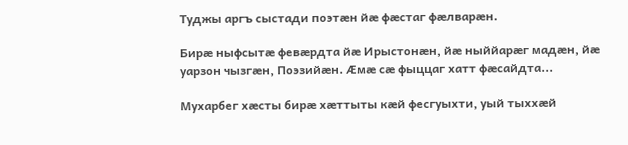Туджы аргъ сыстади поэтæн йæ фæстаг фæлварæн.

Бирæ ныфсытæ февæрдта йæ Ирыстонæн, йæ ныййарæг мадæн, йæ уарзон чызгæн, Поэзийæн. Æмæ сæ фыццаг хатт фæсайдта...

Мухарбег хæсты бирæ хæттыты кæй фесгуыхти, уый тыххæй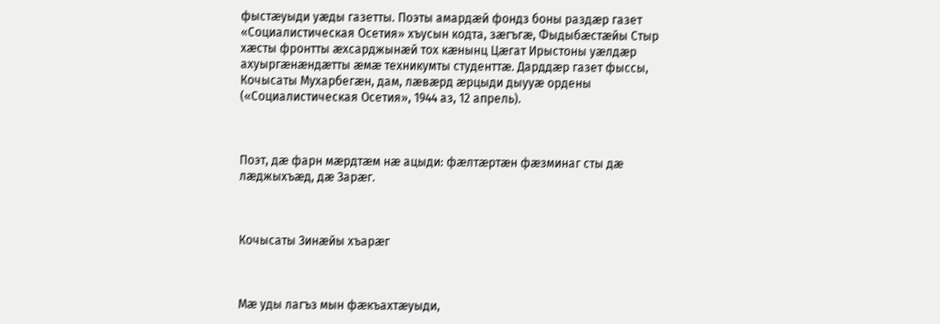фыстæуыди уæды газетты. Поэты амардæй фондз боны раздæр газет «Социалистическая Осетия» хъусын кодта, зæгъгæ, Фыдыбæстæйы Стыр хæсты фронтты æхсарджынæй тох кæнынц Цæгат Ирыстоны уæлдæр ахуыргæнæндæтты æмæ техникумты студенттæ. Дарддæр газет фыссы, Кочысаты Мухарбегæн, дам, лæвæрд æрцыди дыууæ ордены («Социалистическая Осетия», 1944 аз, 12 апрель).



Поэт, дæ фарн мæрдтæм нæ ацыди: фæлтæртæн фæзминаг сты дæ лæджыхъæд, дæ Зарæг.



Кочысаты Зинæйы хъарæг



Мæ уды лагъз мын фæкъахтæуыди,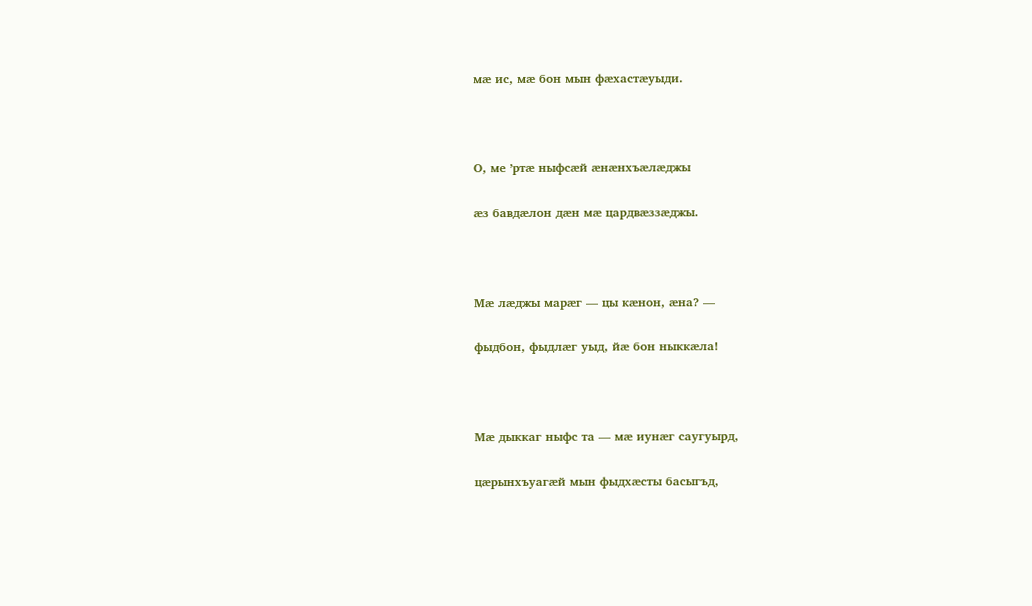мæ ис, мæ бон мын фæхастæуыди.



О, ме ’ртæ ныфсæй æнæнхъæлæджы

æз бавдæлон дæн мæ цардвæззæджы.



Мæ лæджы марæг — цы кæнон, æна? —

фыдбон, фыдлæг уыд, йæ бон ныккæла!



Мæ дыккаг ныфс та — мæ иунæг саугуырд,

цæрынхъуагæй мын фыдхæсты басыгъд,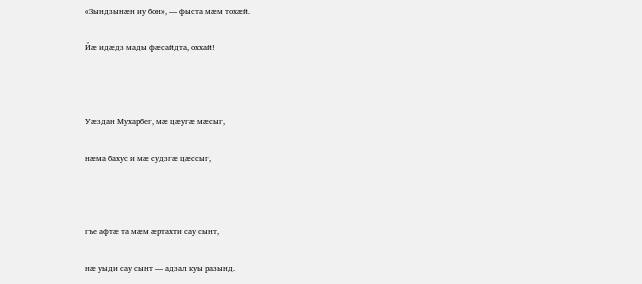«Зындзынæн иу бон», — фыста мæм тохæй.

Йæ идæдз мады фæсайдта, оххай!



Уæздан Мухарбег, мæ цæугæ мæсыг,

нæма бахус и мæ судзгæ цæссыг,



гъе афтæ та мæм æртахти сау сынт,

нæ уыди сау сынт — адзал куы разынд.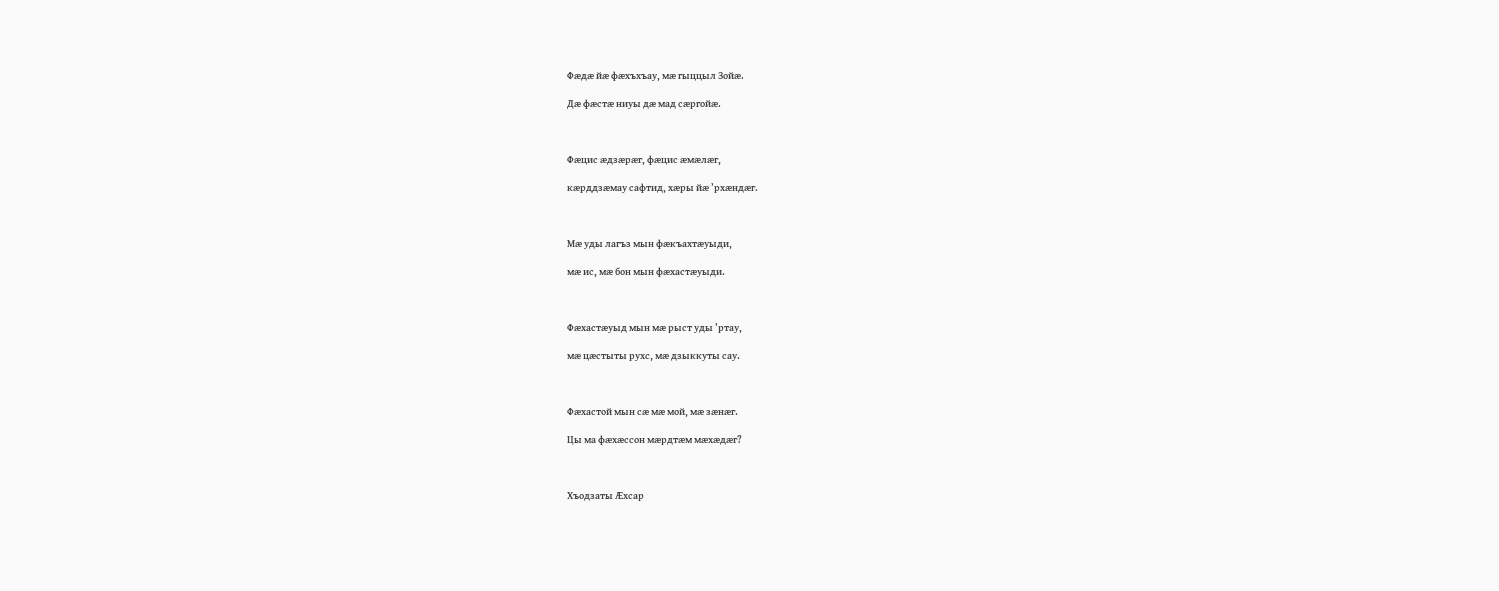Фæдæ йæ фæхъхъау, мæ гыццыл Зойæ.

Дæ фæстæ ниуы дæ мад сæргойæ.



Фæцис æдзæрæг, фæцис æмæлæг,

кæрддзæмау сафтид, хæры йæ ’рхæндæг.



Мæ уды лагъз мын фæкъахтæуыди,

мæ ис, мæ бон мын фæхастæуыди.



Фæхастæуыд мын мæ рыст уды ’ртау,

мæ цæстыты рухс, мæ дзыккуты сау.



Фæхастой мын сæ мæ мой, мæ зæнæг.

Цы ма фæхæссон мæрдтæм мæхæдæг?



Хъодзаты Æхсар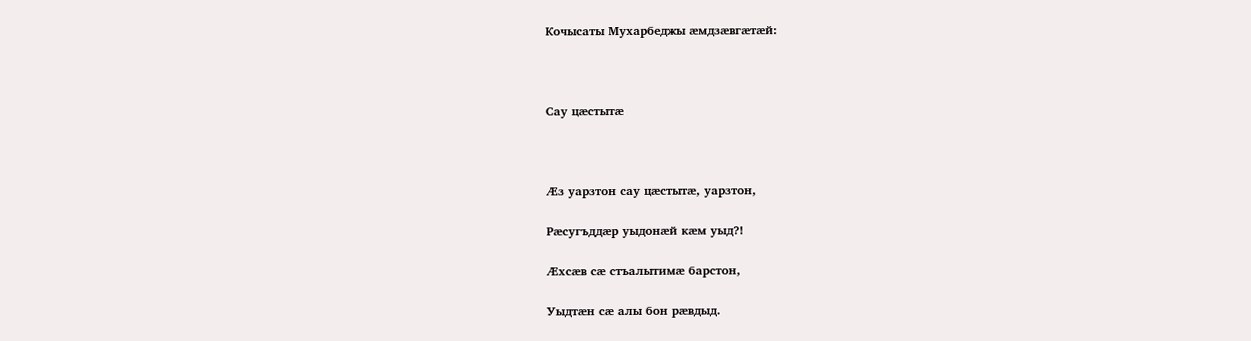Кочысаты Мухарбеджы æмдзæвгæтæй:



Сау цæстытæ



Æз уарзтон сау цæстытæ, уарзтон,

Рæсугъддæр уыдонæй кæм уыд?!

Æхсæв сæ стъалытимæ барстон,

Уыдтæн сæ алы бон рæвдыд.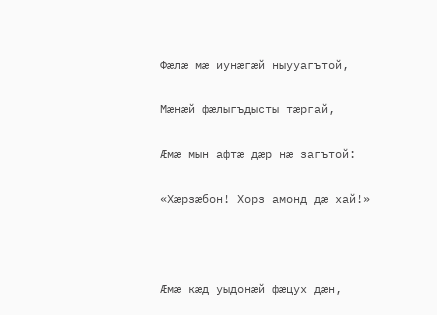Фæлæ мæ иунæгæй ныууагътой,

Мæнæй фæлыгъдысты тæргай,

Æмæ мын афтæ дæр нæ загътой:

«Хæрзæбон! Хорз амонд дæ хай!»



Æмæ кæд уыдонæй фæцух дæн,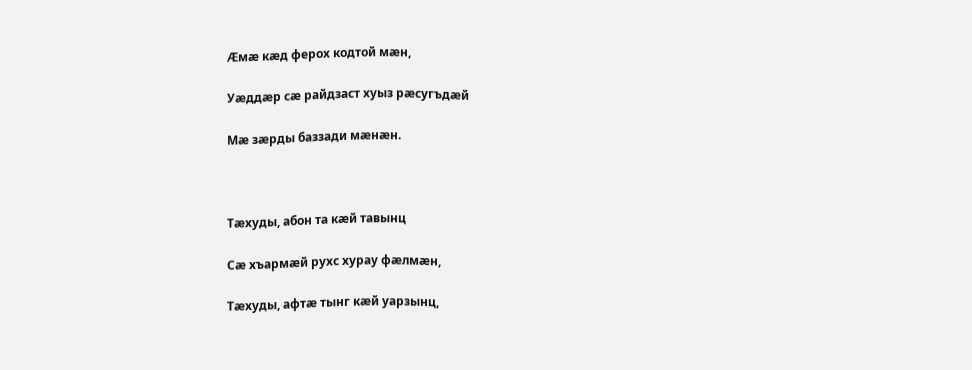Æмæ кæд ферох кодтой мæн,

Уæддæр сæ райдзаст хуыз рæсугъдæй

Мæ зæрды баззади мæнæн.



Тæхуды, абон та кæй тавынц

Сæ хъармæй рухс хурау фæлмæн,

Тæхуды, афтæ тынг кæй уарзынц,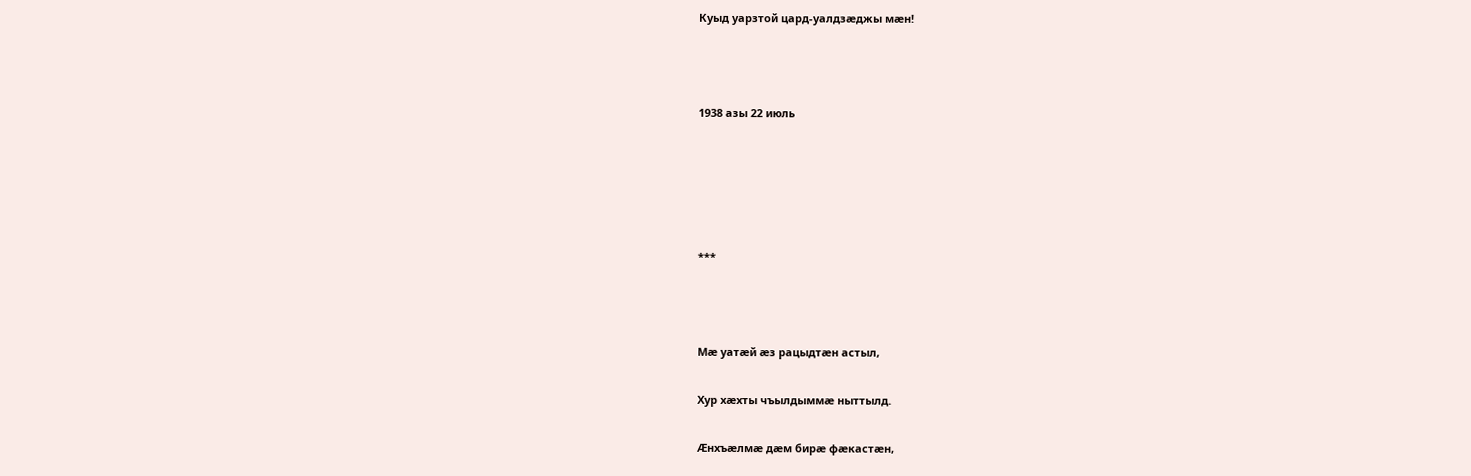Куыд уарзтой цард-уалдзæджы мæн!



1938 азы 22 июль





***



Мæ уатæй æз рацыдтæн астыл,

Хур хæхты чъылдыммæ ныттылд.

Æнхъæлмæ дæм бирæ фæкастæн,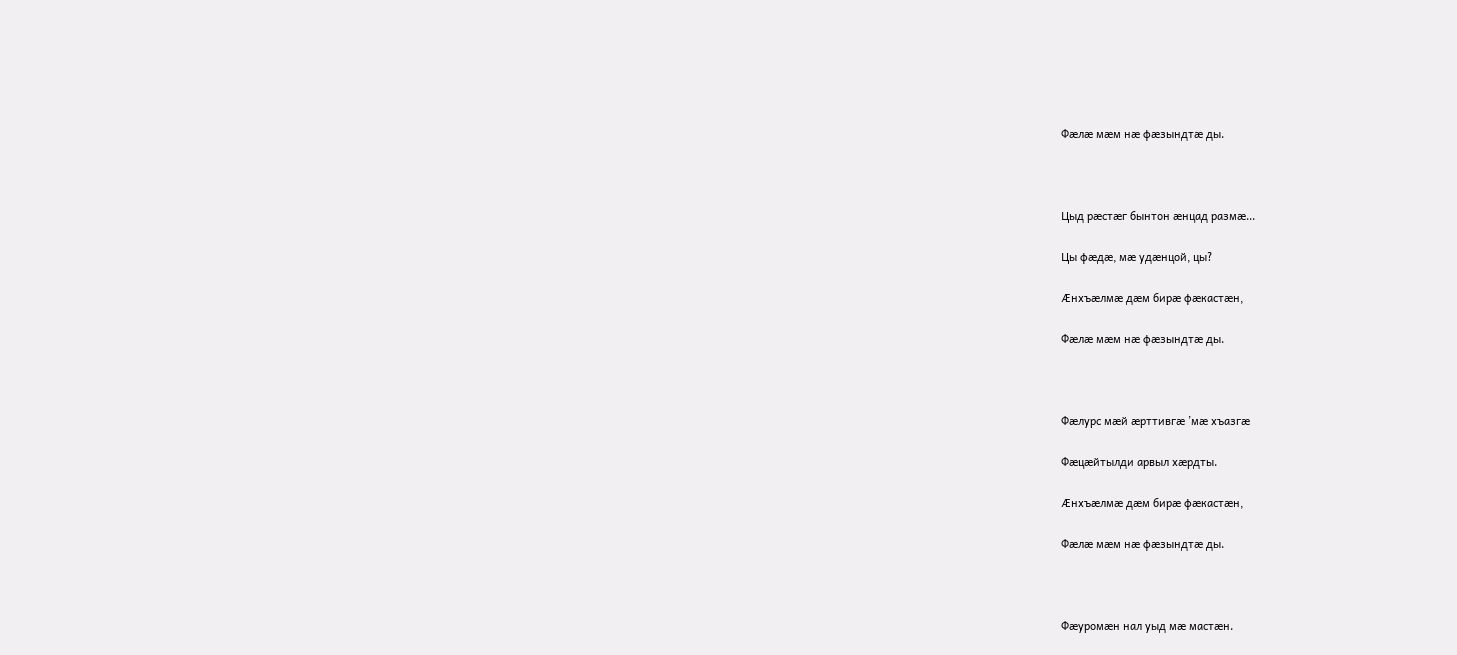Фæлæ мæм нæ фæзындтæ ды.



Цыд рæстæг бынтон æнцад размæ...

Цы фæдæ, мæ удæнцой, цы?

Æнхъæлмæ дæм бирæ фæкастæн,

Фæлæ мæм нæ фæзындтæ ды.



Фæлурс мæй æрттивгæ ’мæ хъазгæ

Фæцæйтылди арвыл хæрдты.

Æнхъæлмæ дæм бирæ фæкастæн,

Фæлæ мæм нæ фæзындтæ ды.



Фæуромæн нал уыд мæ мастæн.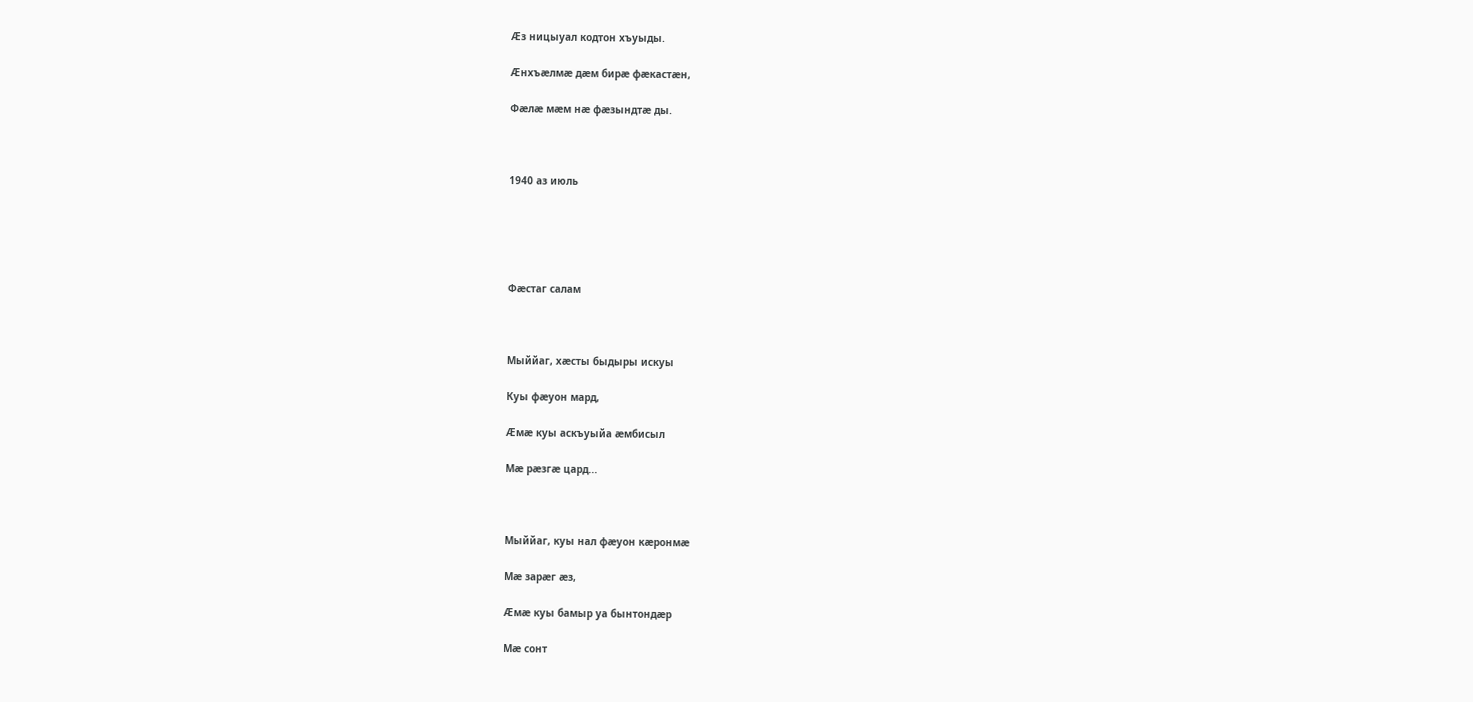Æз ницыуал кодтон хъуыды.

Æнхъæлмæ дæм бирæ фæкастæн,

Фæлæ мæм нæ фæзындтæ ды.



1940 аз июль





Фæстаг салам



Мыййаг, хæсты быдыры искуы

Куы фæуон мард,

Æмæ куы аскъуыйа æмбисыл

Мæ рæзгæ цард...



Мыййаг, куы нал фæуон кæронмæ

Мæ зарæг æз,

Æмæ куы бамыр уа бынтондæр

Мæ сонт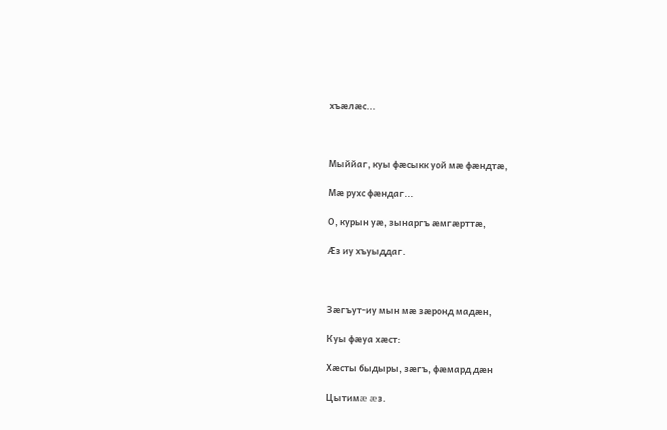хъæлæс...



Мыййаг, куы фæсыкк уой мæ фæндтæ,

Мæ рухс фæндаг...

О, курын уæ, зынаргъ æмгæрттæ,

Æз иу хъуыддаг.



Зæгъут-иу мын мæ зæронд мадæн,

Куы фæуа хæст:

Хæсты быдыры, зæгъ, фæмард дæн

Цытимæ æз.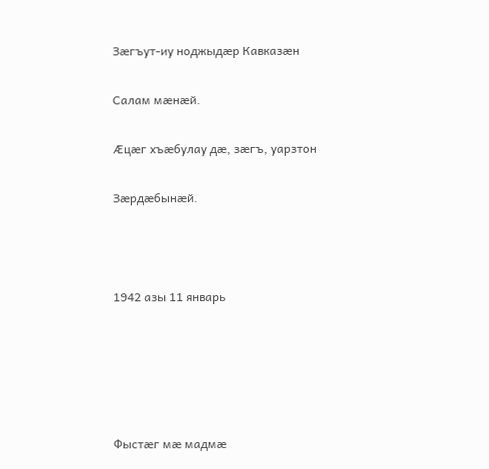Зæгъут-иу ноджыдæр Кавказæн

Салам мæнæй.

Æцæг хъæбулау дæ, зæгъ, уарзтон

Зæрдæбынæй.



1942 азы 11 январь





Фыстæг мæ мадмæ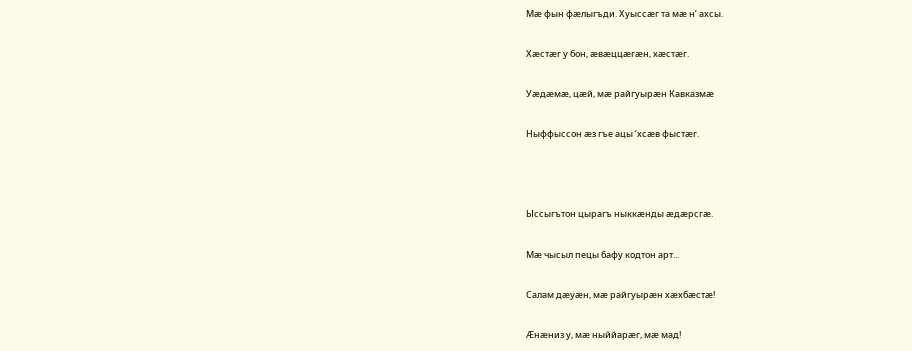Мæ фын фæлыгъди. Хуыссæг та мæ н’ ахсы.

Хæстæг у бон, æвæццæгæн, хæстæг.

Уæдæмæ, цæй, мæ райгуырæн Кавказмæ

Ныффыссон æз гъе ацы ’хсæв фыстæг.



Ыссыгътон цырагъ ныккæнды æдæрсгæ.

Мæ чысыл пецы бафу кодтон арт...

Салам дæуæн, мæ райгуырæн хæхбæстæ!

Æнæниз у, мæ ныййарæг, мæ мад!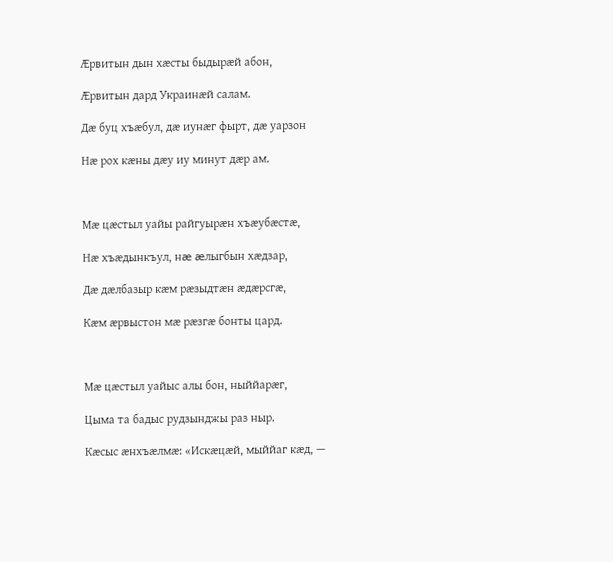Æрвитын дын хæсты быдырæй абон,

Æрвитын дард Украинæй салам.

Дæ буц хъæбул, дæ иунæг фырт, дæ уарзон

Нæ рох кæны дæу иу минут дæр ам.



Мæ цæстыл уайы райгуырæн хъæубæстæ,

Нæ хъæдынкъул, нæ æлыгбын хæдзар,

Дæ дæлбазыр кæм рæзыдтæн æдæрсгæ,

Кæм æрвыстон мæ рæзгæ бонты цард.



Мæ цæстыл уайыс алы бон, ныййарæг,

Цыма та бадыс рудзынджы раз ныр.

Кæсыс æнхъæлмæ: «Искæцæй, мыййаг кæд, —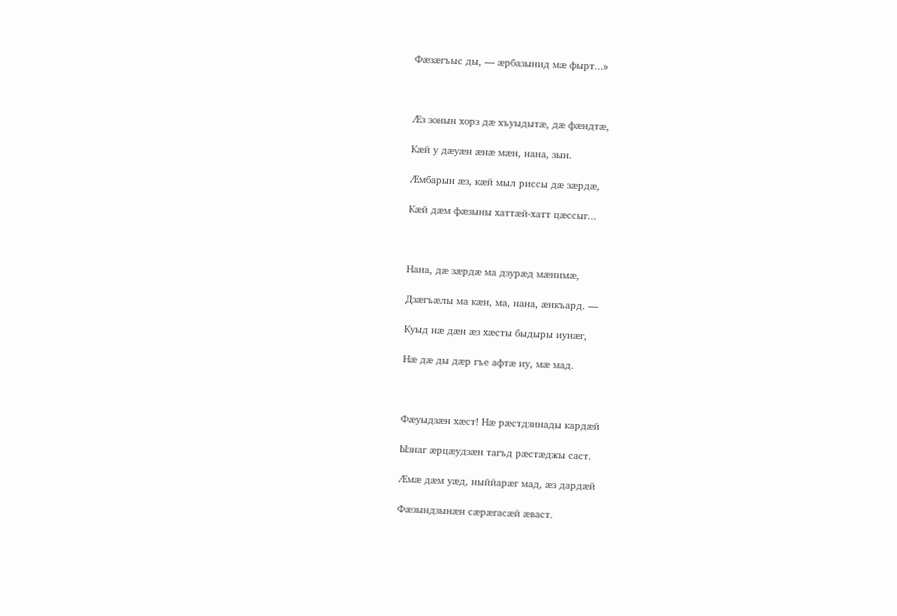Фæзæгъыс ды, — æрбазынид мæ фырт...»



Æз зонын хорз дæ хъуыдытæ, дæ фæндтæ,

Кæй у дæуæн æнæ мæн, нана, зын.

Æмбарын æз, кæй мыл риссы дæ зæрдæ,

Кæй дæм фæзыны хаттæй-хатт цæссыг...



Нана, дæ зæрдæ ма дзурæд мæнимæ,

Дзæгъæлы ма кæн, ма, нана, æнкъард. —

Куыд нæ дæн æз хæсты быдыры иунæг,

Нæ дæ ды дæр гъе афтæ иу, мæ мад.



Фæуыдзæн хæст! Нæ рæстдзинады кардæй

Ызнаг æрцæудзæн тагъд рæстæджы саст.

Æмæ дæм уæд, ныййарæг мад, æз дардæй

Фæзындзынæн сæрæгасæй æваст.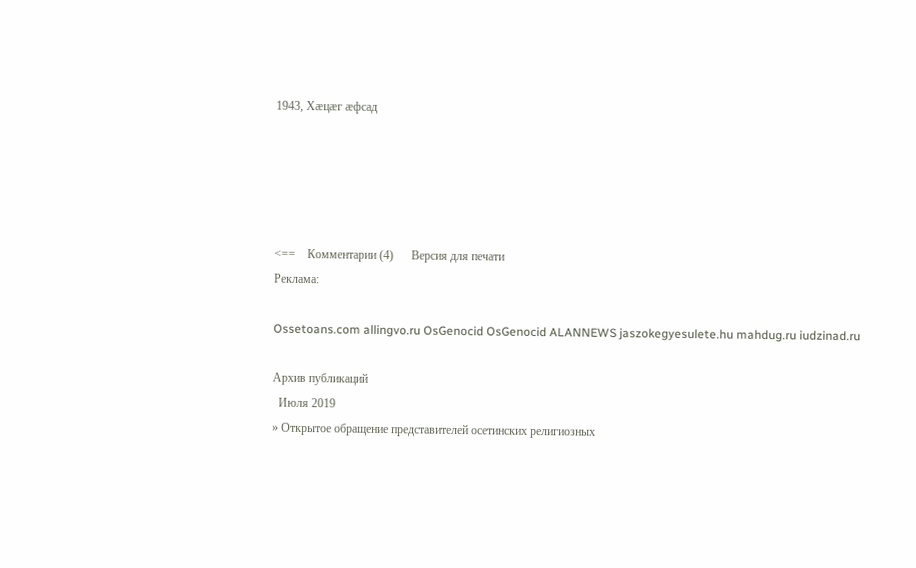1943, Хæцæг æфсад





<==    Комментарии (4)      Версия для печати
Реклама:

Ossetoans.com allingvo.ru OsGenocid OsGenocid ALANNEWS jaszokegyesulete.hu mahdug.ru iudzinad.ru

Архив публикаций
  Июля 2019
» Открытое обращение представителей осетинских религиозных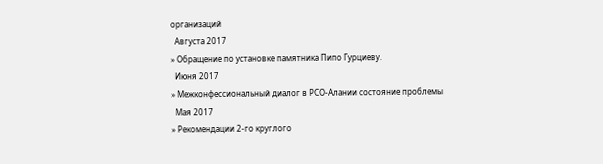организаций
  Августа 2017
» Обращение по установке памятника Пипо Гурциеву.
  Июня 2017
» Межконфессиональный диалог в РСО-Алании состояние проблемы
  Мая 2017
» Рекомендации 2-го круглого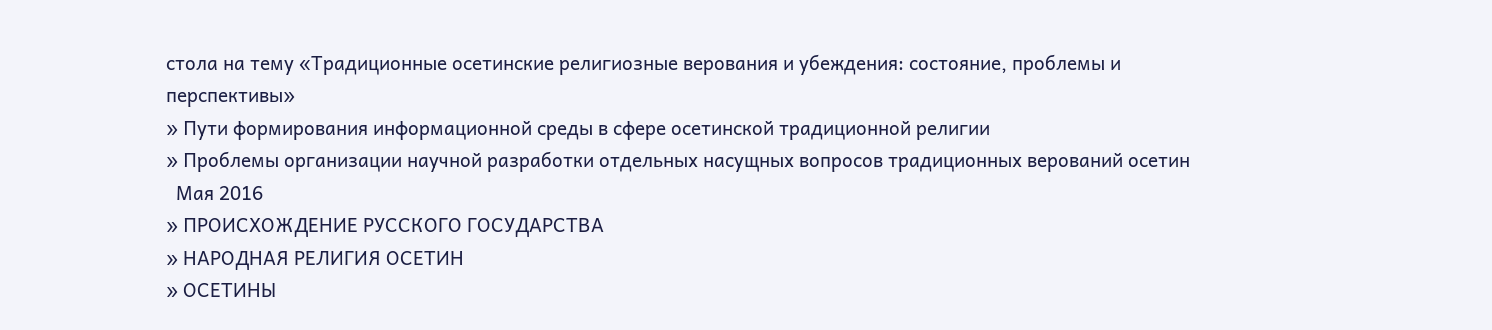стола на тему «Традиционные осетинские религиозные верования и убеждения: состояние, проблемы и перспективы»
» Пути формирования информационной среды в сфере осетинской традиционной религии
» Проблемы организации научной разработки отдельных насущных вопросов традиционных верований осетин
  Мая 2016
» ПРОИСХОЖДЕНИЕ РУССКОГО ГОСУДАРСТВА
» НАРОДНАЯ РЕЛИГИЯ ОСЕТИН
» ОСЕТИНЫ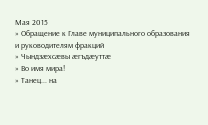Мая 2015
» Обращение к Главе муниципального образования и руководителям фракций
» Чындзӕхсӕвы ӕгъдӕуттӕ
» Во имя мира!
» Танец... на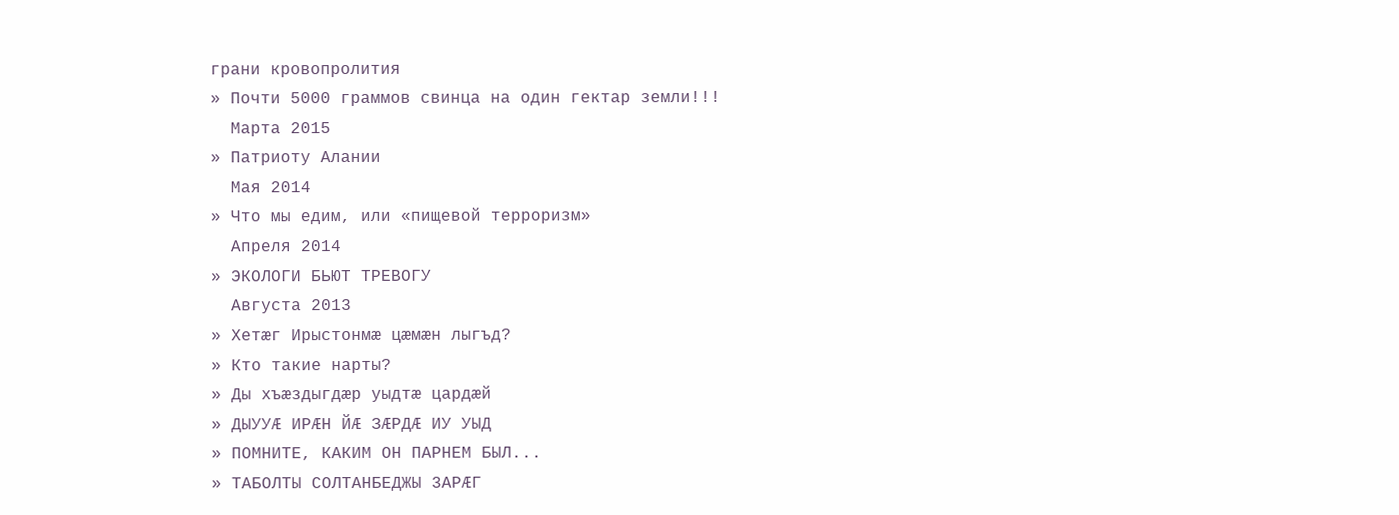грани кровопролития
» Почти 5000 граммов свинца на один гектар земли!!!
  Марта 2015
» Патриоту Алании
  Мая 2014
» Что мы едим, или «пищевой терроризм»
  Апреля 2014
» ЭКОЛОГИ БЬЮТ ТРЕВОГУ
  Августа 2013
» Хетӕг Ирыстонмӕ цӕмӕн лыгъд?
» Кто такие нарты?
» Ды хъæздыгдæр уыдтæ цардæй
» ДЫУУӔ ИРӔН ЙӔ ЗӔРДӔ ИУ УЫД
» ПОМНИТЕ, КАКИМ ОН ПАРНЕМ БЫЛ...
» ТАБОЛТЫ СОЛТАНБЕДЖЫ 3АРӔГ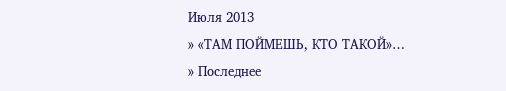Июля 2013
» «ТАМ ПОЙМЕШЬ, КТО ТАКОЙ»…
» Последнее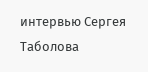интервью Сергея Таболова